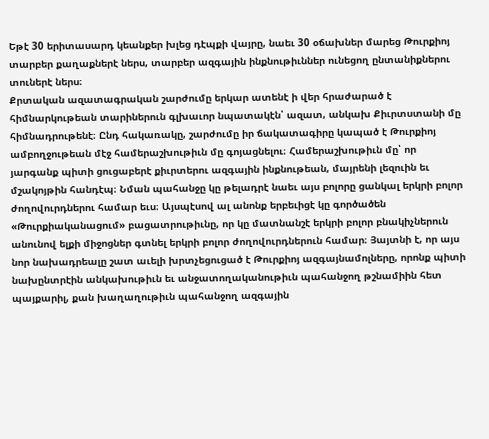Եթէ 30 երիտասարդ կեանքեր խլեց դէպքի վայրը, նաեւ 30 օճախներ մարեց Թուրքիոյ տարբեր քաղաքներէ ներս, տարբեր ազգային ինքնութիւններ ունեցող ընտանիքներու տուներէ ներս։
Քրտական ազատագրական շարժումը երկար ատենէ ի վեր հրաժարած է հիմնարկութեան տարիներուն գլխաւոր նպատակէն՝ ազատ, անկախ Քիւրտստանի մը հիմնադրութենէ։ Ընդ հակառակը, շարժումը իր ճակատագիրը կապած է Թուրքիոյ ամբողջութեան մէջ համերաշխութիւն մը գոյացնելու։ Համերաշխութիւն մը՝ որ յարգանք պիտի ցուցաբերէ քիւրտերու ազգային ինքնութեան, մայրենի լեզուին եւ մշակոյթին հանդէպ։ Նման պահանջը կը թելադրէ նաեւ այս բոլորը ցանկալ երկրի բոլոր ժողովուրդներու համար եւս։ Այսպէսով ալ անոնք երբեւիցէ կը գործածեն «Թուրքիականացում» բացատրութիւնը, որ կը մատնանշէ երկրի բոլոր բնակիչներուն անունով ելքի միջոցներ գտնել երկրի բոլոր ժողովուրդներուն համար։ Յայտնի է, որ այս նոր նախադրեալը շատ աւելի խրտչեցուցած է Թուրքիոյ ազգայնամոլները, որոնք պիտի նախընտրէին անկախութիւն եւ անջատողականութիւն պահանջող թշնամիին հետ պայքարիլ, քան խաղաղութիւն պահանջող ազգային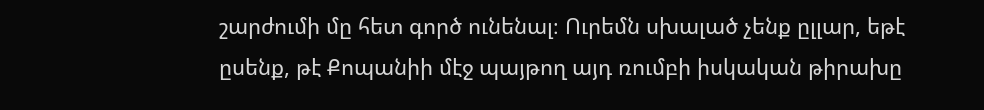շարժումի մը հետ գործ ունենալ։ Ուրեմն սխալած չենք ըլլար, եթէ ըսենք, թէ Քոպանիի մէջ պայթող այդ ռումբի իսկական թիրախը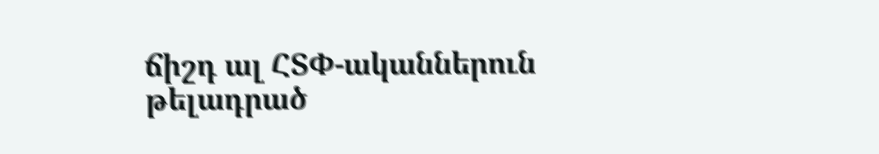ճիշդ ալ ՀՏՓ-ականներուն թելադրած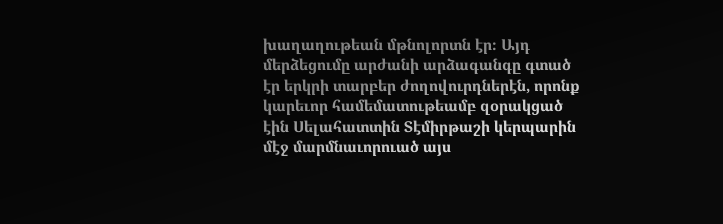խաղաղութեան մթնոլորտն էր։ Այդ մերձեցումը արժանի արձագանգը գտած էր երկրի տարբեր ժողովուրդներէն, որոնք կարեւոր համեմատութեամբ զօրակցած էին Սելահատտին Տէմիրթաշի կերպարին մէջ մարմնաւորուած այս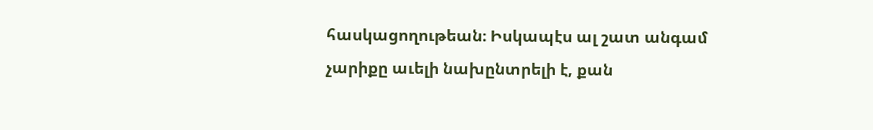հասկացողութեան։ Իսկապէս ալ շատ անգամ չարիքը աւելի նախընտրելի է, քան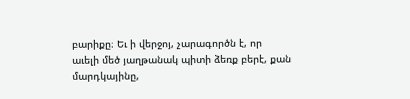բարիքը։ Եւ ի վերջոյ, չարագործն է, որ աւելի մեծ յաղթանակ պիտի ձեռք բերէ, քան մարդկայինը,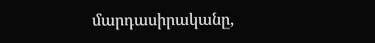մարդասիրականը,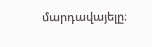մարդավայելը։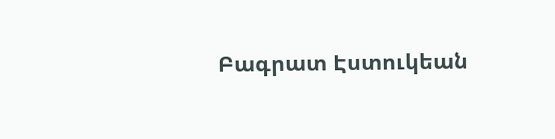Բագրատ Էստուկեան